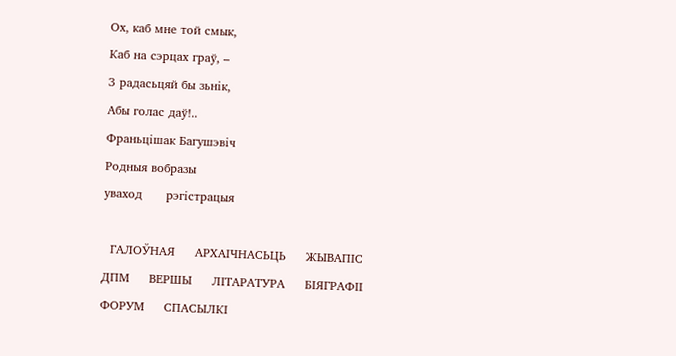Ох, каб мне той смык,
Каб на сэрцах граў, –
З радасьцяй бы зьнік,
Абы голас даў!..
Франьцішак Багушэвіч
Родныя вобразы
уваход      рэгiстрацыя

  ГАЛОЎНАЯ     АРХАІЧНАСЬЦЬ     ЖЫВАПІС     ДПМ     ВЕРШЫ     ЛІТАРАТУРА     БІЯГРАФІІ     ФОРУМ     СПАСЫЛКІ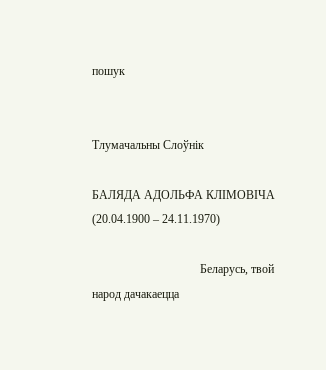пошук


Тлумачальны Слоўнік

БАЛЯДА АДОЛЬФА КЛІМОВІЧА
(20.04.1900 – 24.11.1970)

                                    Беларусь, твой народ дачакаецца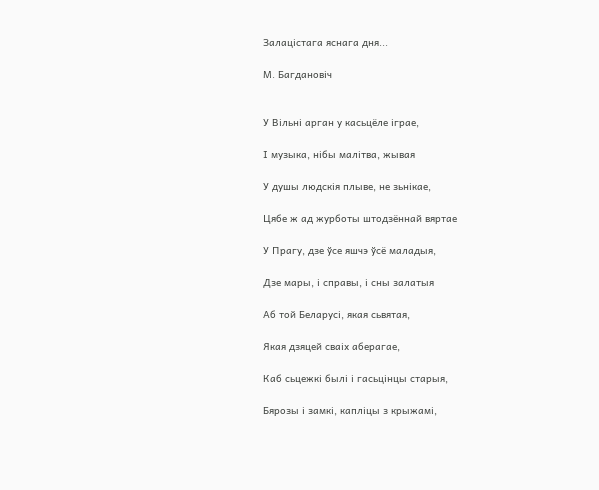Залацістага яснага дня...

М. Багдановіч


У Вільні арган у касьцёле іграе,

І музыка, нібы малітва, жывая

У душы людскія плыве, не зьнікае,

Цябе ж ад журботы штодзённай вяртае

У Прагу, дзе ўсе яшчэ ўсё маладыя,

Дзе мары, і справы, і сны залатыя

Аб той Беларусі, якая сьвятая,

Якая дзяцей сваіх аберагае,

Каб сьцежкі былі і гасьцінцы старыя,

Бярозы і замкі, капліцы з крыжамі,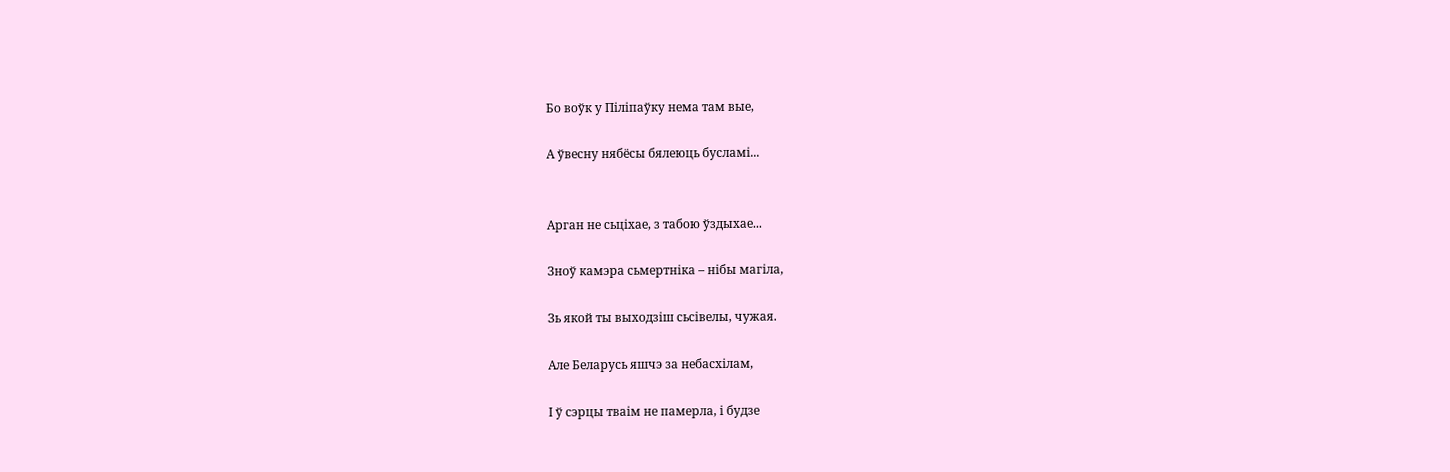Бо воўк у Піліпаўку нема там вые,

А ўвесну нябёсы бялеюць бусламі...


Арган не сьціхае, з табою ўздыхае...

Зноў камэра сьмертніка – нібы магіла,

Зь якой ты выходзіш сьсівелы, чужая.

Але Беларусь яшчэ за небасхілам,

І ў сэрцы тваім не памерла, і будзе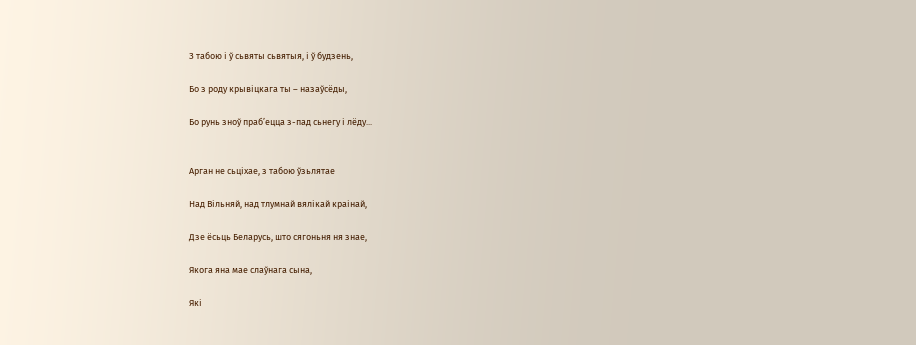З табою і ў сьвяты сьвятыя, і ў будзень,

Бо з роду крывіцкага ты – назаўсёды,

Бо рунь зноў праб’ецца з-пад сьнегу і лёду...


Арган не сьціхае, з табою ўзьлятае

Над Вільняй, над тлумнай вялікай краінай,

Дзе ёсьць Беларусь, што сягоньня ня знае,

Якога яна мае слаўнага сына,

Які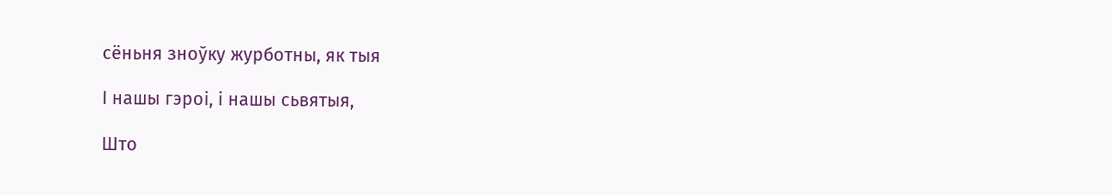сёньня зноўку журботны, як тыя

І нашы гэроі, і нашы сьвятыя,

Што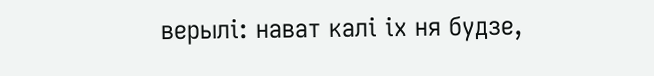верылі: нават калі іх ня будзе,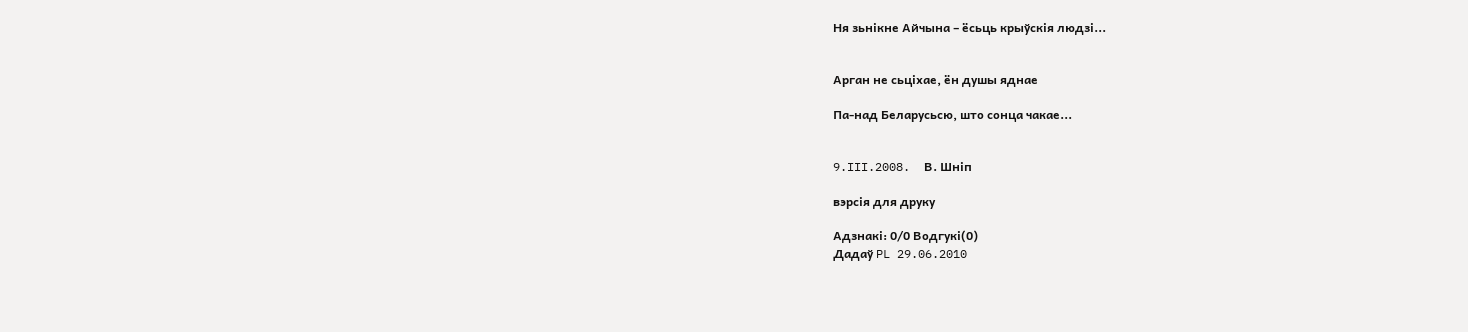Ня зьнікне Айчына – ёсьць крыўскія людзі...


Арган не сьціхае, ён душы яднае

Па-над Беларусьсю, што сонца чакае...


9.III.2008.  В. Шніп

вэрсія для друку

Адзнакi: 0/0 Водгукі(0)
Дадаў PL 29.06.2010